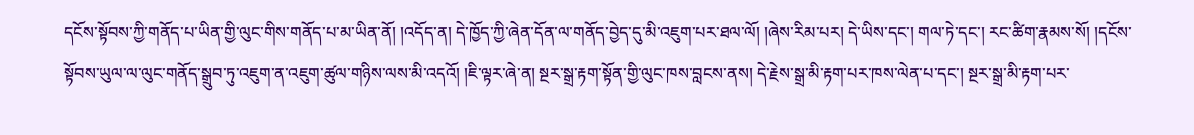དངོས་སྟོབས་ཀྱི་གནོད་པ་ཡིན་གྱི་ལུང་གིས་གནོད་པ་མ་ཡིན་ནོ། །འདོད་ན། དེ་ཁྱོད་ཀྱི་ཞེན་དོན་ལ་གནོད་བྱེད་དུ་མི་འཇུག་པར་ཐལ་ལོ། །ཞེས་རིམ་པར། དེ་ཡིས་དང་། གལ་ཏེ་དང་། རང་ཚིག་རྣམས་སོ། །དངོས་སྟོབས་ཡུལ་ལ་ལུང་གནོད་སྒྲུབ་ཏུ་འཇུག་ན་འཇུག་ཚུལ་གཉིས་ལས་མི་འདའོ། །ཇི་ལྟར་ཞེ་ན། སྔར་སྒྲ་རྟག་སྟོན་གྱི་ལུང་ཁས་བླངས་ནས། དེ་རྗེས་སྒྲ་མི་རྟག་པར་ཁས་ལེན་པ་དང་། སྔར་སྒྲ་མི་རྟག་པར་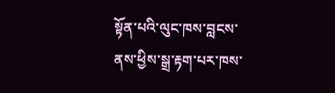སྟོན་པའི་ལུང་ཁས་བླངས་ནས་ཕྱིས་སྒྲ་རྟག་པར་ཁས་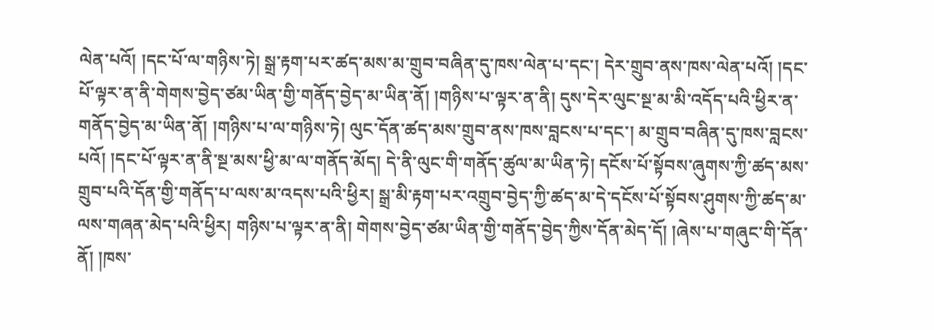ལེན་པའོ། །དང་པོ་ལ་གཉིས་ཏེ། སྒྲ་རྟག་པར་ཚད་མས་མ་གྲུབ་བཞིན་དུ་ཁས་ལེན་པ་དང་། དེར་གྲུབ་ནས་ཁས་ལེན་པའོ། །དང་པོ་ལྟར་ན་ནི་གེགས་བྱེད་ཙམ་ཡིན་གྱི་གནོད་བྱེད་མ་ཡིན་ནོ། །གཉིས་པ་ལྟར་ན་ནི། དུས་དེར་ལུང་སྔ་མ་མི་འདོད་པའི་ཕྱིར་ན་གནོད་བྱེད་མ་ཡིན་ནོ། །གཉིས་པ་ལ་གཉིས་ཏེ། ལུང་དོན་ཚད་མས་གྲུབ་ནས་ཁས་བླངས་པ་དང་། མ་གྲུབ་བཞིན་དུ་ཁས་བླངས་པའོ། །དང་པོ་ལྟར་ན་ནི་སྔ་མས་ཕྱི་མ་ལ་གནོད་མོད། དེ་ནི་ལུང་གི་གནོད་ཚུལ་མ་ཡིན་ཏེ། དངོས་པོ་སྟོབས་ཞུགས་ཀྱི་ཚད་མས་གྲུབ་པའི་དོན་གྱི་གནོད་པ་ལས་མ་འདས་པའི་ཕྱིར། སྒྲ་མི་རྟག་པར་འགྲུབ་བྱེད་ཀྱི་ཚད་མ་དེ་དངོས་པོ་སྟོབས་ཤུགས་ཀྱི་ཚད་མ་ལས་གཞན་མེད་པའི་ཕྱིར། གཉིས་པ་ལྟར་ན་ནི། གེགས་བྱེད་ཙམ་ཡིན་གྱི་གནོད་བྱེད་ཀྱིས་དོན་མེད་དོ། །ཞེས་པ་གཞུང་གི་དོན་ནོ། །ཁས་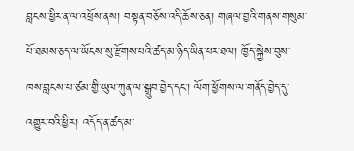བླངས་ཕྱིར་ན་ལ་འཕྲོས་ནས། བསྟན་བཅོས་འདི་ཆོས་ཅན། གཞལ་བྱའི་གནས་གསུམ་པོ་ཐམས་ཅད་ལ་ཡོངས་སུ་རྫོགས་པའི་ཚད་མ་ཉིད་ཡིན་པར་ཐལ། ཁྱོད་སྐྱེས་བུས་ཁས་བླངས་པ་ཙམ་གྱི་ཡུལ་ཀུན་ལ་སྒྲུབ་བྱེད་དང་། ལོག་ཕྱོགས་ལ་གནོད་བྱེད་དུ་འགྱུར་བའི་ཕྱིར། འདོད་ན་ཚད་མ་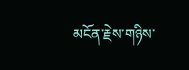མངོན་རྗེས་གཉིས་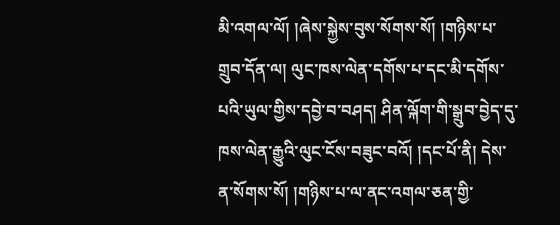མི་འགལ་ལོ། །ཞེས་སྐྱེས་བུས་སོགས་སོ། །གཉིས་པ་གྲུབ་དོན་ལ། ལུང་ཁས་ལེན་དགོས་པ་དང་མི་དགོས་པའི་ཡུལ་གྱིས་དབྱེ་བ་བཤད། ཤིན་ལྐོག་གི་སྒྲུབ་བྱེད་དུ་ཁས་ལེན་རྒྱུའི་ལུང་ངོས་བཟུང་བའོ། །དང་པོ་ནི། དེས་ན་སོགས་སོ། །གཉིས་པ་ལ་ནང་འགལ་ཅན་གྱི་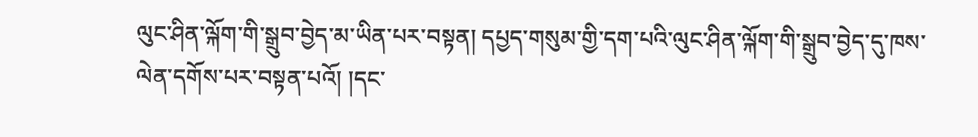ལུང་ཤིན་ལྐོག་གི་སྒྲུབ་བྱེད་མ་ཡིན་པར་བསྟན། དཔྱད་གསུམ་གྱི་དག་པའི་ལུང་ཤིན་ལྐོག་གི་སྒྲུབ་བྱེད་དུ་ཁས་ལེན་དགོས་པར་བསྟན་པའོ། །དང་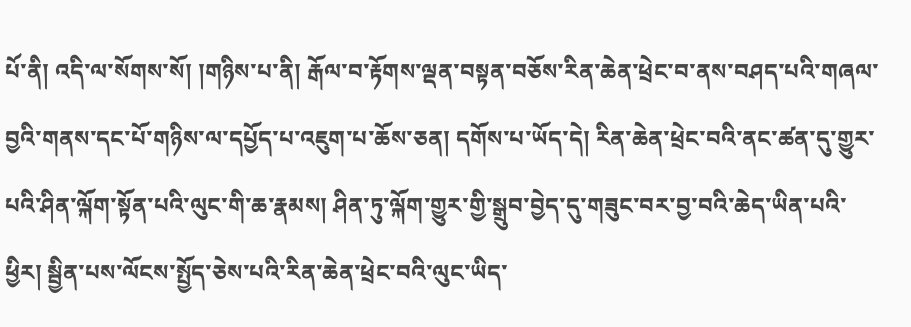པོ་ནི། འདི་ལ་སོགས་སོ། །གཉིས་པ་ནི། རྒོལ་བ་རྟོགས་ལྡན་བསྟན་བཅོས་རིན་ཆེན་ཕྲེང་བ་ནས་བཤད་པའི་གཞལ་བྱའི་གནས་དང་པོ་གཉིས་ལ་དཔྱོད་པ་འཇུག་པ་ཆོས་ཅན། དགོས་པ་ཡོད་དེ། རིན་ཆེན་ཕྲེང་བའི་ནང་ཚན་དུ་གྱུར་པའི་ཤིན་ལྐོག་སྟོན་པའི་ལུང་གི་ཆ་རྣམས། ཤིན་ཏུ་ལྐོག་གྱུར་གྱི་སྒྲུབ་བྱེད་དུ་གཟུང་བར་བྱ་བའི་ཆེད་ཡིན་པའི་ཕྱིར། སྦྱིན་པས་ལོངས་སྤྱོད་ཅེས་པའི་རིན་ཆེན་ཕྲེང་བའི་ལུང་ཡིད་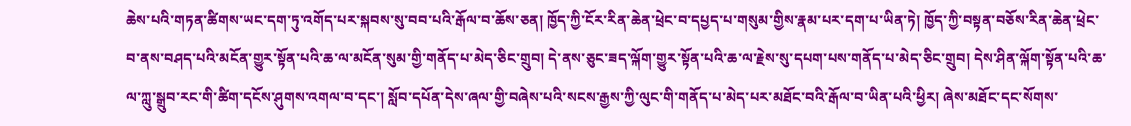ཆེས་པའི་གཏན་ཚིགས་ཡང་དག་ཏུ་འགོད་པར་སྐབས་སུ་བབ་པའི་རྒོལ་བ་ཆོས་ཅན། ཁྱོད་ཀྱི་ངོར་རིན་ཆེན་ཕྲེང་བ་དཔྱད་པ་གསུམ་གྱིས་རྣམ་པར་དག་པ་ཡིན་ཏེ། ཁྱོད་ཀྱི་བསྟན་བཅོས་རིན་ཆེན་ཕྲེང་བ་ནས་བཤད་པའི་མངོན་གྱུར་སྟོན་པའི་ཆ་ལ་མངོན་སུམ་གྱི་གནོད་པ་མེད་ཅིང་གྲུབ། དེ་ནས་ཅུང་ཟད་ལྐོག་གྱུར་སྟོན་པའི་ཆ་ལ་རྗེས་སུ་དཔག་པས་གནོད་པ་མེད་ཅིང་གྲུབ། དེས་ཤིན་ལྐོག་སྟོན་པའི་ཆ་ལ་ཀླུ་སྒྲུབ་རང་གི་ཚིག་དངོས་ཤུགས་འགལ་བ་དང་། སློབ་དཔོན་དེས་ཞལ་གྱི་བཞེས་པའི་སངས་རྒྱས་ཀྱི་ལུང་གི་གནོད་པ་མེད་པར་མཐོང་བའི་རྒོལ་བ་ཡིན་པའི་ཕྱིར། ཞེས་མཐོང་དང་སོགས་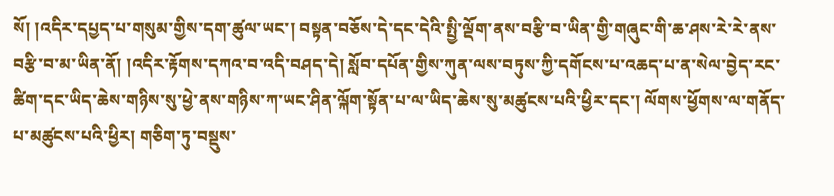སོ། །འདིར་དཔྱད་པ་གསུམ་གྱིས་དག་ཚུལ་ཡང་། བསྟན་བཅོས་དེ་དང་དེའི་སྤྱི་ལྡོག་ནས་བརྩི་བ་ཡིན་གྱི་གཞུང་གི་ཆ་ཤས་རེ་རེ་ནས་བརྩི་བ་མ་ཡིན་ནོ། །འདིར་རྟོགས་དཀའ་བ་འདི་བཤད་དེ། སློབ་དཔོན་གྱིས་ཀུན་ལས་བཏུས་ཀྱི་དགོངས་པ་འཆད་པ་ན་སེལ་བྱེད་རང་ཚིག་དང་ཡིད་ཆེས་གཉིས་སུ་ཕྱེ་ནས་གཉིས་ཀ་ཡང་ཤིན་ལྐོག་སྟོན་པ་ལ་ཡིད་ཆེས་སུ་མཚུངས་པའི་ཕྱིར་དང་། ལོགས་ཕྱོགས་ལ་གནོད་པ་མཚུངས་པའི་ཕྱིར། གཅིག་ཏུ་བསྡུས་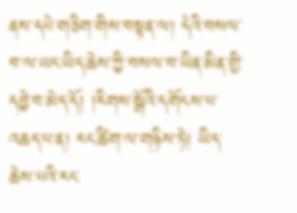ནས་དཔེ་གཅིག་གིས་བསྟན་ལ། དེའི་བསལ་བ་ལ་ཡང་ཡིད་ཆེས་ཀྱི་བསལ་བ་ཡིན་མིན་གྱི་དབྱེ་བ་མེད་དོ། །རིགས་སྒོའི་དགོངས་པ་འཆད་པ་ན། རང་ཚིག་ལ་གཉིས་ཏེ། ཡིད་ཆེས་པའི་རང་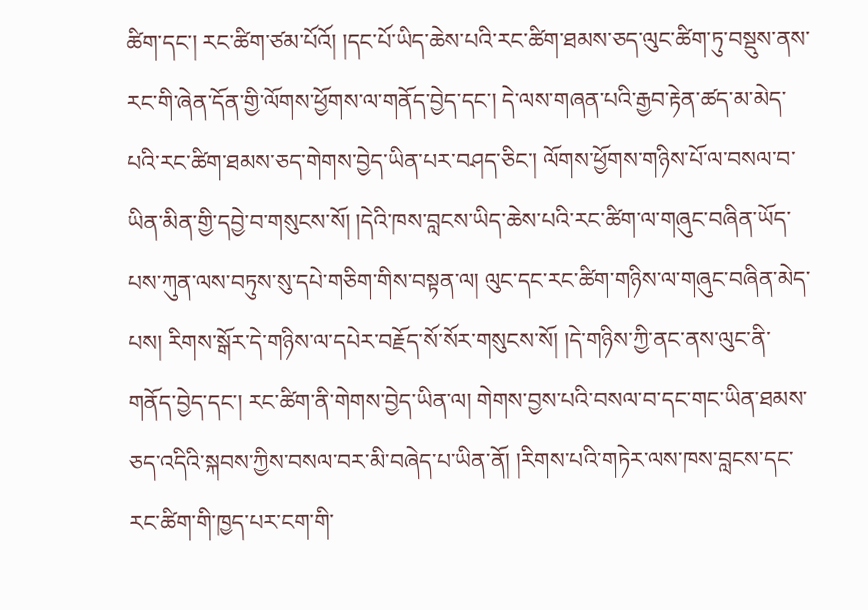ཚིག་དང་། རང་ཚིག་ཙམ་པོའོ། །དང་པོ་ཡིད་ཆེས་པའི་རང་ཚིག་ཐམས་ཅད་ལུང་ཚིག་ཏུ་བསྡུས་ནས་རང་གི་ཞེན་དོན་གྱི་ལོགས་ཕྱོགས་ལ་གནོད་བྱེད་དང་། དེ་ལས་གཞན་པའི་རྒྱབ་རྟེན་ཚད་མ་མེད་པའི་རང་ཚིག་ཐམས་ཅད་གེགས་བྱེད་ཡིན་པར་བཤད་ཅིང་། ལོགས་ཕྱོགས་གཉིས་པོ་ལ་བསལ་བ་ཡིན་མིན་གྱི་དབྱེ་བ་གསུངས་སོ། །དེའི་ཁས་བླངས་ཡིད་ཆེས་པའི་རང་ཚིག་ལ་གཞུང་བཞིན་ཡོད་པས་ཀུན་ལས་བཏུས་སུ་དཔེ་གཅིག་གིས་བསྟན་ལ། ལུང་དང་རང་ཚིག་གཉིས་ལ་གཞུང་བཞིན་མེད་པས། རིགས་སྒོར་དེ་གཉིས་ལ་དཔེར་བརྗོད་སོ་སོར་གསུངས་སོ། །དེ་གཉིས་ཀྱི་ནང་ནས་ལུང་ནི་གནོད་བྱེད་དང་། རང་ཚིག་ནི་གེགས་བྱེད་ཡིན་ལ། གེགས་བྱས་པའི་བསལ་བ་དང་གང་ཡིན་ཐམས་ཅད་འདིའི་སྐབས་ཀྱིས་བསལ་བར་མི་བཞེད་པ་ཡིན་ནོ། །རིགས་པའི་གཏེར་ལས་ཁས་བླངས་དང་རང་ཚིག་གི་ཁྱད་པར་ངག་གི་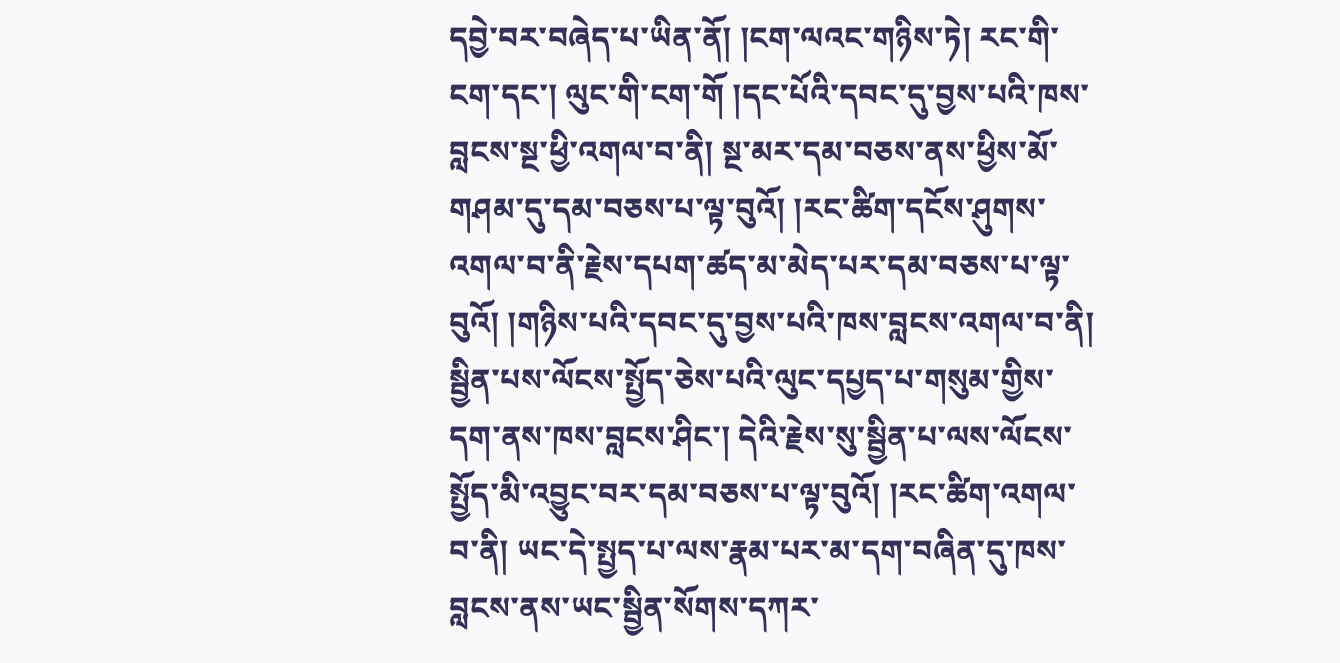དབྱེ་བར་བཞེད་པ་ཡིན་ནོ། །ངག་ལའང་གཉིས་ཏེ། རང་གི་ངག་དང་། ལུང་གི་ངག་གོ །དང་པོའི་དབང་དུ་བྱས་པའི་ཁས་བླངས་སྔ་ཕྱི་འགལ་བ་ནི། སྔ་མར་དམ་བཅས་ནས་ཕྱིས་མོ་གཤམ་དུ་དམ་བཅས་པ་ལྟ་བུའོ། །རང་ཚིག་དངོས་ཤུགས་འགལ་བ་ནི་རྗེས་དཔག་ཚད་མ་མེད་པར་དམ་བཅས་པ་ལྟ་བུའོ། །གཉིས་པའི་དབང་དུ་བྱས་པའི་ཁས་བླངས་འགལ་བ་ནི། སྦྱིན་པས་ལོངས་སྤྱོད་ཅེས་པའི་ལུང་དཔྱད་པ་གསུམ་གྱིས་དག་ནས་ཁས་བླངས་ཤིང་། དེའི་རྗེས་སུ་སྦྱིན་པ་ལས་ལོངས་སྤྱོད་མི་འབྱུང་བར་དམ་བཅས་པ་ལྟ་བུའོ། །རང་ཚིག་འགལ་བ་ནི། ཡང་དེ་སྤྱད་པ་ལས་རྣམ་པར་མ་དག་བཞིན་དུ་ཁས་བླངས་ནས་ཡང་སྦྱིན་སོགས་དཀར་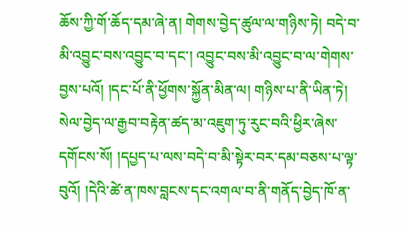ཆོས་ཀྱི་གོ་ཆོད་དམ་ཞེ་ན། གེགས་བྱེད་ཚུལ་ལ་གཉིས་ཏེ། བདེ་བ་མི་འབྱུང་བས་འབྱུང་བ་དང་། འབྱུང་བས་མི་འབྱུང་བ་ལ་གེགས་བྱས་པའོ། །དང་པོ་ནི་ཕྱོགས་སྐྱོན་མིན་ལ། གཉིས་པ་ནི་ཡིན་ཏེ། སེལ་བྱེད་ལ་རྒྱབ་བརྟེན་ཚད་མ་འཇུག་ཏུ་རུང་བའི་ཕྱིར་ཞེས་དགོངས་སོ། །དཔྱད་པ་ལས་བདེ་བ་མི་སྟེར་བར་དམ་བཅས་པ་ལྟ་བུའོ། །དེའི་ཚེ་ན་ཁས་བླངས་དང་འགལ་བ་ནི་གནོད་བྱེད་ཁོ་ན་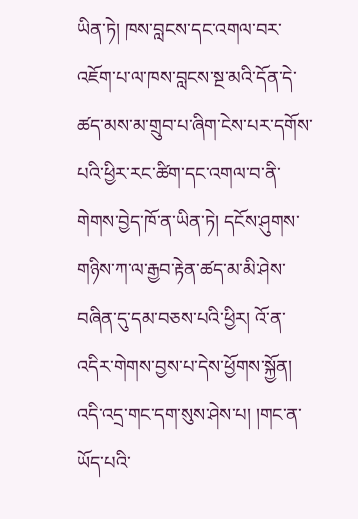ཡིན་ཏེ། ཁས་བླངས་དང་འགལ་བར་འཇོག་པ་ལ་ཁས་བླངས་སྔ་མའི་དོན་དེ་ཚད་མས་མ་གྲུབ་པ་ཞིག་ངེས་པར་དགོས་པའི་ཕྱིར་རང་ཚིག་དང་འགལ་བ་ནི་གེགས་བྱེད་ཁོ་ན་ཡིན་ཏེ། དངོས་ཤུགས་གཉིས་ཀ་ལ་རྒྱབ་རྟེན་ཚད་མ་མི་ཤེས་བཞིན་དུ་དམ་བཅས་པའི་ཕྱིར། འོ་ན་འདིར་གེགས་བྱས་པ་དེས་ཕྱོགས་སྐྱོན། འདི་འདྲ་གང་དག་སུས་ཤེས་པ། །གང་ན་ཡོད་པའི་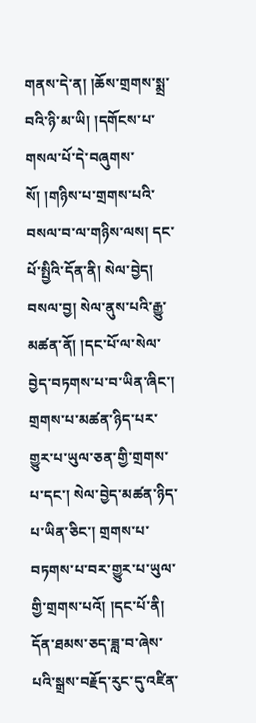གནས་དེ་ན། །ཆོས་གྲགས་སྨྲ་བའི་ཉི་མ་ཡི། །དགོངས་པ་གསལ་པོ་དེ་བཞུགས་སོ། །གཉིས་པ་གྲགས་པའི་བསལ་བ་ལ་གཉིས་ལས། དང་པོ་སྤྱིའི་དོན་ནི། སེལ་བྱེད། བསལ་བྱ། སེལ་ནུས་པའི་རྒྱུ་མཚན་ནོ། །དང་པོ་ལ་སེལ་བྱེད་བཏགས་པ་བ་ཡིན་ཞིང་། གྲགས་པ་མཚན་ཉིད་པར་གྱུར་པ་ཡུལ་ཅན་གྱི་གྲགས་པ་དང་། སེལ་བྱེད་མཚན་ཉིད་པ་ཡིན་ཅིང་། གྲགས་པ་བཏགས་པ་བར་གྱུར་པ་ཡུལ་གྱི་གྲགས་པའོ། །དང་པོ་ནི། དོན་ཐམས་ཅད་ཟླ་བ་ཞེས་པའི་སྒྲས་བརྗོད་རུང་དུ་འཛིན་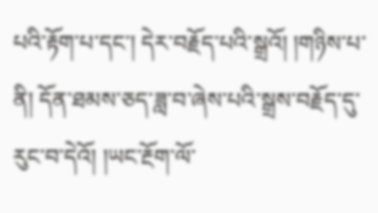པའི་རྟོག་པ་དང་། དེར་བརྗོད་པའི་སྒྲའོ། །གཉིས་པ་ནི། དོན་ཐམས་ཅད་ཟླ་བ་ཞེས་པའི་སྒྲས་བརྗོད་དུ་རུང་བ་དེའོ། །ཡང་རྔོག་ལོ་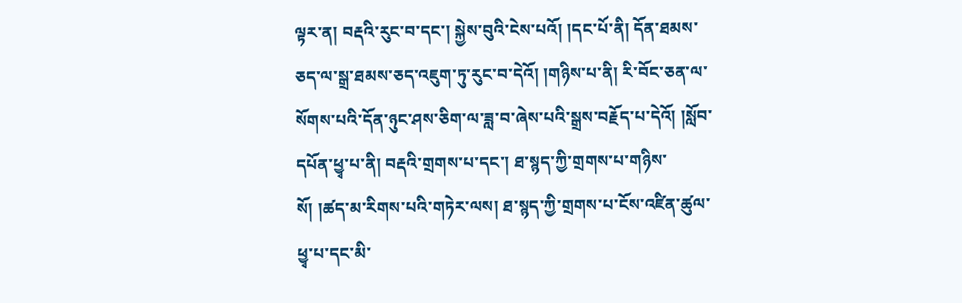ལྟར་ན། བརྡའི་རུང་བ་དང་། སྐྱེས་བུའི་ངེས་པའོ། །དང་པོ་ནི། དོན་ཐམས་ཅད་ལ་སྒྲ་ཐམས་ཅད་འཇུག་ཏུ་རུང་བ་དེའོ། །གཉིས་པ་ནི། རི་བོང་ཅན་ལ་སོགས་པའི་དོན་ཉུང་ཤས་ཅིག་ལ་ཟླ་བ་ཞེས་པའི་སྒྲས་བརྗོད་པ་དེའོ། །སློབ་དཔོན་ཕྱྭ་པ་ནི། བརྡའི་གྲགས་པ་དང་། ཐ་སྙད་ཀྱི་གྲགས་པ་གཉིས་སོ། །ཚད་མ་རིགས་པའི་གཏེར་ལས། ཐ་སྙད་ཀྱི་གྲགས་པ་ངོས་འཛིན་ཚུལ་ཕྱྭ་པ་དང་མི་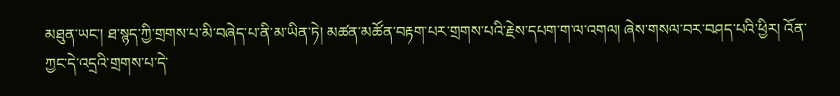མཐུན་ཡང་། ཐ་སྙད་ཀྱི་གྲགས་པ་མི་བཞེད་པ་ནི་མ་ཡིན་ཏེ། མཚན་མཚོན་བརྟག་པར་གྲགས་པའི་རྗེས་དཔག་ག་ལ་འགལ། ཞེས་གསལ་བར་བཤད་པའི་ཕྱིར། འོན་ཀྱང་དེ་འདྲའི་གྲགས་པ་དེ་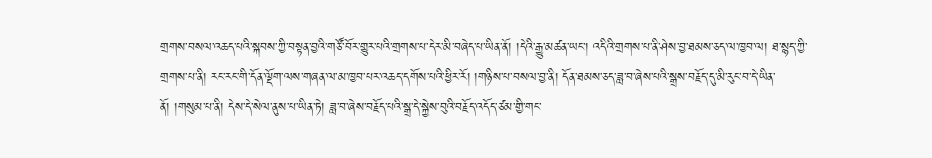གྲགས་བསལ་འཆད་པའི་སྐབས་ཀྱི་བསྟན་བྱའི་གཙོ་བོར་གྱུར་པའི་གྲགས་པ་དེར་མི་བཞེད་པ་ཡིན་ནོ། །དེའི་རྒྱུ་མཚན་ཡང་། འདིའི་གྲགས་པ་ནི་ཤེས་བྱ་ཐམས་ཅད་ལ་ཁྱབ་ལ། ཐ་སྙད་ཀྱི་གྲགས་པ་ནི། རང་རང་གི་དོན་ལྡོག་ལས་གཞན་ལ་མ་ཁྱབ་པར་འཆད་དགོས་པའི་ཕྱིར་རོ། །གཉིས་པ་བསལ་བྱ་ནི། དོན་ཐམས་ཅད་ཟླ་བ་ཞེས་པའི་སྒྲས་བརྗོད་དུ་མི་རུང་བ་དེ་ཡིན་ནོ། །གསུམ་པ་ནི། དེས་དེ་སེལ་ནུས་པ་ཡིན་ཏེ། ཟླ་བ་ཞེས་བརྗོད་པའི་སྒྲ་དེ་སྐྱེས་བུའི་བརྗོད་འདོད་ཙམ་གྱི་གང་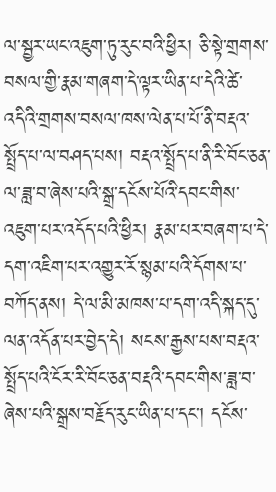ལ་སྦྱར་ཡང་འཇུག་ཏུ་རུང་བའི་ཕྱིར། ཅི་སྟེ་གྲགས་བསལ་གྱི་རྣམ་གཞག་དེ་ལྟར་ཡིན་པ་དེའི་ཚེ་འདིའི་གྲགས་བསལ་ཁས་ལེན་པ་པོ་ནི་བརྡའ་སྤྲོད་པ་ལ་བཤད་པས། བརྡའ་སྤྲོད་པ་ནི་རི་བོང་ཅན་ལ་ཟླ་བ་ཞེས་པའི་སྒྲ་དངོས་པོའི་དབང་གིས་འཇུག་པར་འདོད་པའི་ཕྱིར། རྣམ་པར་བཞག་པ་དེ་དག་འཇིག་པར་འགྱུར་རོ་སྙམ་པའི་དོགས་པ་བཀོད་ནས། དེ་ལ་མི་མཁས་པ་དག་འདི་སྐད་དུ་ལན་འདོན་པར་བྱེད་དེ། སངས་རྒྱས་པས་བརྡའ་སྤྲོད་པའི་ངོར་རི་བོང་ཅན་བརྡའི་དབང་གིས་ཟླ་བ་ཞེས་པའི་སྒྲས་བརྗོད་རུང་ཡིན་པ་དང་། དངོས་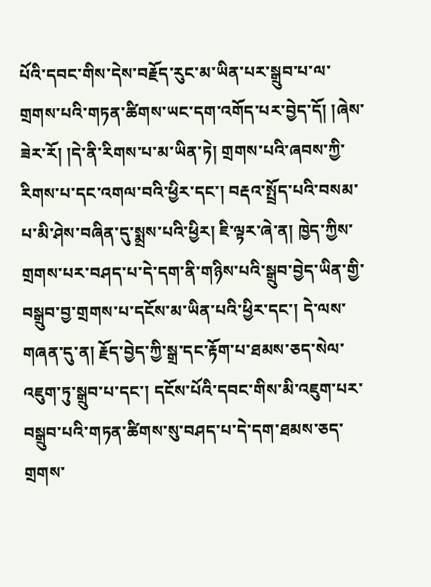པོའི་དབང་གིས་དེས་བརྗོད་རུང་མ་ཡིན་པར་སྒྲུབ་པ་ལ་གྲགས་པའི་གཏན་ཚིགས་ཡང་དག་འགོད་པར་བྱེད་དོ། །ཞེས་ཟེར་རོ། །དེ་ནི་རིགས་པ་མ་ཡིན་ཏེ། གྲགས་པའི་ཞབས་ཀྱི་རིགས་པ་དང་འགལ་བའི་ཕྱིར་དང་། བརྡའ་སྤྲོད་པའི་བསམ་པ་མི་ཤེས་བཞིན་དུ་སྨྲས་པའི་ཕྱིར། ཇི་ལྟར་ཞེ་ན། ཁྱེད་ཀྱིས་གྲགས་པར་བཤད་པ་དེ་དག་ནི་གཉིས་པའི་སྒྲུབ་བྱེད་ཡིན་གྱི་བསྒྲུབ་བྱ་གྲགས་པ་དངོས་མ་ཡིན་པའི་ཕྱིར་དང་། དེ་ལས་གཞན་དུ་ན། རྗོད་བྱེད་ཀྱི་སྒྲ་དང་རྟོག་པ་ཐམས་ཅད་སེལ་འཇུག་ཏུ་སྒྲུབ་པ་དང་། དངོས་པོའི་དབང་གིས་མི་འཇུག་པར་བསྒྲུབ་པའི་གཏན་ཚིགས་སུ་བཤད་པ་དེ་དག་ཐམས་ཅད་གྲགས་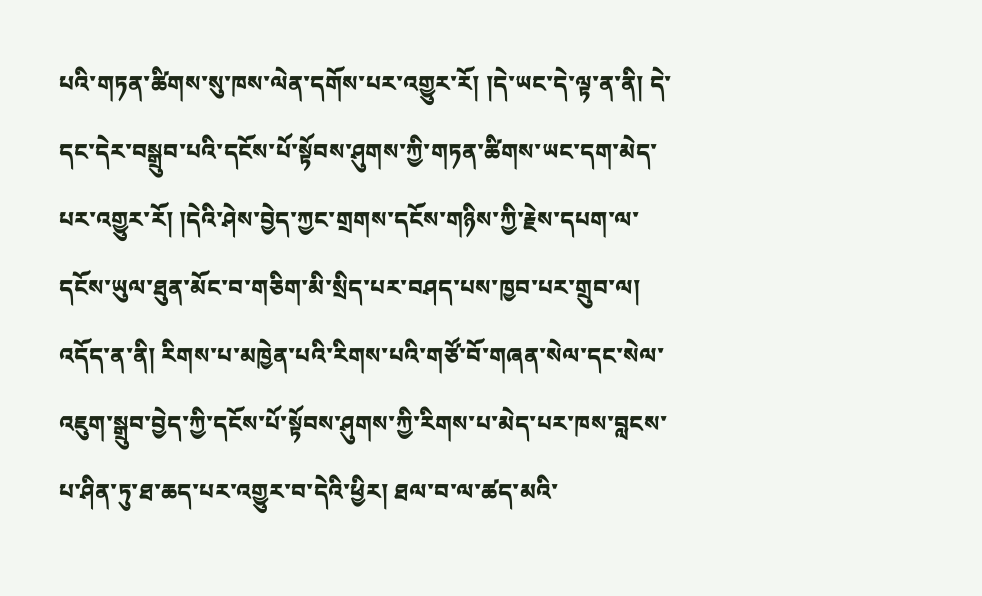པའི་གཏན་ཚིགས་སུ་ཁས་ལེན་དགོས་པར་འགྱུར་རོ། །དེ་ཡང་དེ་ལྟ་ན་ནི། དེ་དང་དེར་བསྒྲུབ་པའི་དངོས་པོ་སྟོབས་ཤུགས་ཀྱི་གཏན་ཚིགས་ཡང་དག་མེད་པར་འགྱུར་རོ། །དེའི་ཤེས་བྱེད་ཀྱང་གྲགས་དངོས་གཉིས་ཀྱི་རྗེས་དཔག་ལ་དངོས་ཡུལ་ཐུན་མོང་བ་གཅིག་མི་སྲིད་པར་བཤད་པས་ཁྱབ་པར་གྲུབ་ལ། འདོད་ན་ནི། རིགས་པ་མཁྱེན་པའི་རིགས་པའི་གཙོ་བོ་གཞན་སེལ་དང་སེལ་འཇུག་སྒྲུབ་བྱེད་ཀྱི་དངོས་པོ་སྟོབས་ཤུགས་ཀྱི་རིགས་པ་མེད་པར་ཁས་བླངས་པ་ཤིན་ཏུ་ཐ་ཆད་པར་འགྱུར་བ་དེའི་ཕྱིར། ཐལ་བ་ལ་ཚད་མའི་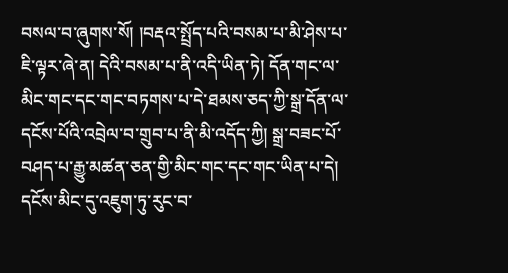བསལ་བ་ཞུགས་སོ། །བརྡའ་སྤྲོད་པའི་བསམ་པ་མི་ཤེས་པ་ཇི་ལྟར་ཞེ་ན། དེའི་བསམ་པ་ནི་འདི་ཡིན་ཏེ། དོན་གང་ལ་མིང་གང་དང་གང་བཏགས་པ་དེ་ཐམས་ཅད་ཀྱི་སྒྲ་དོན་ལ་དངོས་པོའི་འབྲེལ་བ་གྲུབ་པ་ནི་མི་འདོད་ཀྱི། སྒྲ་བཟང་པོ་བཤད་པ་རྒྱུ་མཚན་ཅན་གྱི་མིང་གང་དང་གང་ཡིན་པ་དེ། དངོས་མིང་དུ་འཇུག་ཏུ་རུང་བ་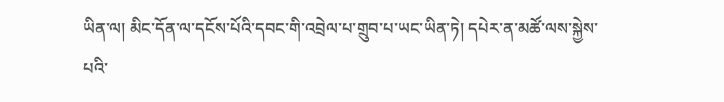ཡིན་ལ། མིང་དོན་ལ་དངོས་པོའི་དབང་གི་འབྲེལ་པ་གྲུབ་པ་ཡང་ཡིན་ཏེ། དཔེར་ན་མཚོ་ལས་སྐྱེས་པའི་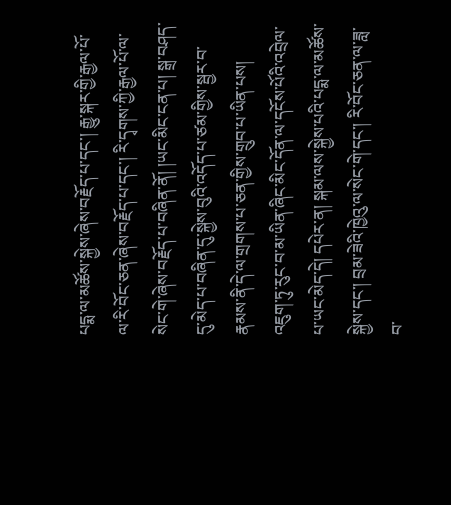པདྨ་ལ་མཚོས་སྐྱེས་ཞེས་བརྗོད་པ་དང་། རྒྱུ་སྐར་གྱི་རྒྱལ་པོ་ལ་རི་བོང་ཅན་ཞེས་བརྗོད་པ་དང་། རི་དྭགས་ཀྱི་རྒྱལ་པོ་ལ་སེང་གེ་ཞེས་བརྗོད་པ་བཞིན་ནོ། །ཡང་མིང་ངན་པ། སྒྲ་བཤད་དུ་མེད་པ་བཞིན་དུ་སྐྱེས་བུའི་འདོད་པ་ཙམ་གྱིས་སྦྱར་བ་རྣམས་ནི་དེ་ལ་གྲགས་པ་ཅན་གྱིས་གྲུབ་པ་ཡིན་པས། འཇུག་ཏུ་རུང་བ་མ་ཡིན་ཞིང་མིང་དོན་ལ་དངོས་པོའི་འབྲེལ་པ་ཡང་མེད་དེ། དཔེར་ན། སྐམ་ལས་སྐྱེས་པའི་པདྨ་ལ་མཚོས་སྐྱེས་དང་། བྲམ་ཟེའི་ཁྱེའུ་ལ་སེང་གེ་དང་། རི་བོང་ཅན་ལ་ཟླ་བ་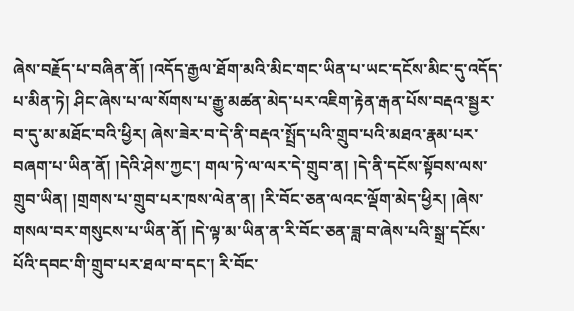ཞེས་བརྗོད་པ་བཞིན་ནོ། །འདོད་རྒྱལ་ཐོག་མའི་མིང་གང་ཡིན་པ་ཡང་དངོས་མིང་དུ་འདོད་པ་མིན་ཏེ། ཤིང་ཞེས་པ་ལ་སོགས་པ་རྒྱུ་མཚན་མེད་པར་འཇིག་རྟེན་རྒན་པོས་བརྡའ་སྦྱར་བ་དུ་མ་མཐོང་བའི་ཕྱིར། ཞེས་ཟེར་བ་དེ་ནི་བརྡའ་སྤྲོད་པའི་གྲུབ་པའི་མཐའ་རྣམ་པར་བཞག་པ་ཡིན་ནོ། །དེའི་ཤེས་ཀྱང་། གལ་ཏེ་ལ་ལར་དེ་གྲུབ་ན། །དེ་ནི་དངོས་སྟོབས་ལས་གྲུབ་ཡིན། །གྲགས་པ་གྲུབ་པར་ཁས་ལེན་ན། །རི་བོང་ཅན་ལའང་ལྡོག་མེད་ཕྱིར། །ཞེས་གསལ་བར་གསུངས་པ་ཡིན་ནོ། །དེ་ལྟ་མ་ཡིན་ན་རི་བོང་ཅན་ཟླ་བ་ཞེས་པའི་སྒྲ་དངོས་པོའི་དབང་གི་གྲུབ་པར་ཐལ་བ་དང་། རི་བོང་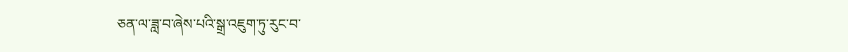ཅན་ལ་ཟླ་བ་ཞེས་པའི་སྒྲ་འཇུག་ཏུ་རུང་བ་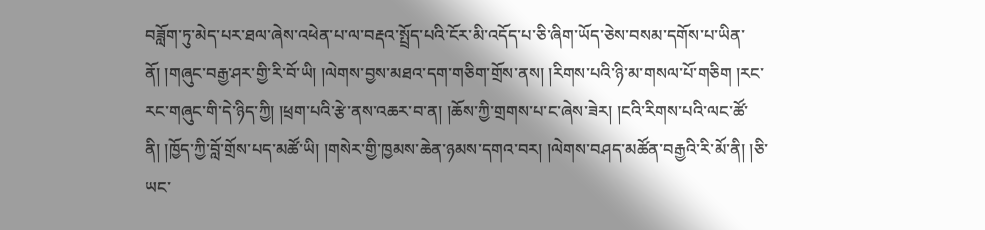བཟློག་ཏུ་མེད་པར་ཐལ་ཞེས་འཕེན་པ་ལ་བརྡའ་སྤྲོད་པའི་ངོར་མི་འདོད་པ་ཅི་ཞིག་ཡོད་ཅེས་བསམ་དགོས་པ་ཡིན་ནོ། །གཞུང་བརྒྱ་ཤར་གྱི་རི་བོ་ཡི། །ལེགས་བྱས་མཐའ་དག་གཅིག་གྲོས་ནས། །རིགས་པའི་ཉི་མ་གསལ་པོ་གཅིག །རང་རང་གཞུང་གི་དེ་ཉིད་ཀྱི། །ཕྲག་པའི་རྩེ་ནས་འཆར་བ་ན། །ཆོས་ཀྱི་གྲགས་པ་ང་ཞེས་ཟེར། །ངའི་རིགས་པའི་ལང་ཚོ་ནི། །ཁྱོད་ཀྱི་བློ་གྲོས་པད་མཚོ་ཡི། །གསེར་གྱི་ཁྱམས་ཆེན་ཉམས་དགའ་བར། །ལེགས་བཤད་མཚོན་བརྒྱའི་རི་མོ་ནི། །ཅི་ཡང་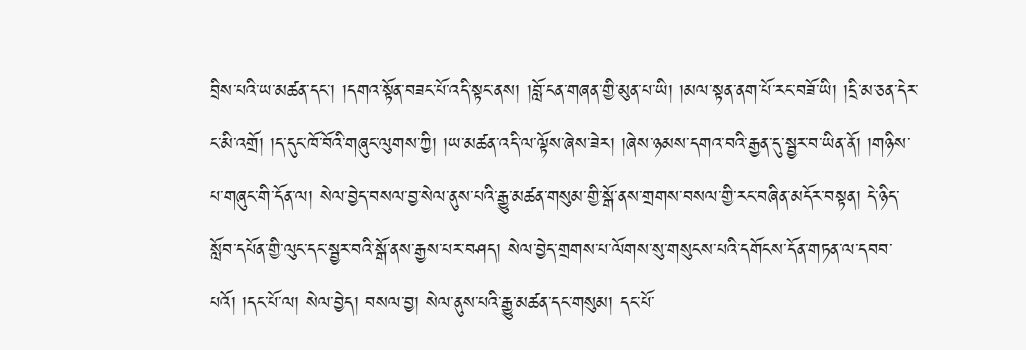བྲིས་པའི་ཡ་མཚན་དང་། །དགའ་སྟོན་བཟང་པོ་འདི་སྟང་ནས། །བློ་ངན་གཞན་གྱི་མུན་པ་ཡི། །མལ་སྟན་ནག་པོ་རང་བཟོ་ཡི། །དྲི་མ་ཅན་དེར་ང་མི་འགྲོ། །ད་དུང་ཁོ་བོའི་གཞུང་ལུགས་ཀྱི། །ཡ་མཚན་འདི་ལ་ལྟོས་ཞེས་ཟེར། །ཞེས་ཉམས་དགའ་བའི་རྒྱན་དུ་སྦྱར་བ་ཡིན་ནོ། །གཉིས་པ་གཞུང་གི་དོན་ལ། སེལ་བྱེད་བསལ་བྱ་སེལ་ནུས་པའི་རྒྱུ་མཚན་གསུམ་གྱི་སྒོ་ནས་གྲགས་བསལ་གྱི་རང་བཞིན་མདོར་བསྟན། དེ་ཉིད་སློབ་དཔོན་གྱི་ལུང་དང་སྦྱར་བའི་སྒོ་ནས་རྒྱས་པར་བཤད། སེལ་བྱེད་གྲགས་པ་ལོགས་སུ་གསུངས་པའི་དགོངས་དོན་གཏན་ལ་དབབ་པའོ། །དང་པོ་ལ། སེལ་བྱེད། བསལ་བྱ། སེལ་ནུས་པའི་རྒྱུ་མཚན་དང་གསུམ། དང་པོ་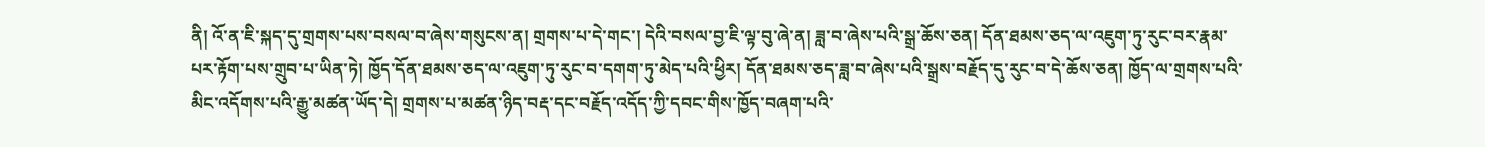ནི། འོ་ན་ཇི་སྐད་དུ་གྲགས་པས་བསལ་བ་ཞེས་གསུངས་ན། གྲགས་པ་དེ་གང་། དེའི་བསལ་བྱ་ཇི་ལྟ་བུ་ཞེ་ན། ཟླ་བ་ཞེས་པའི་སྒྲ་ཆོས་ཅན། དོན་ཐམས་ཅད་ལ་འཇུག་ཏུ་རུང་བར་རྣམ་པར་རྟོག་པས་གྲུབ་པ་ཡིན་ཏེ། ཁྱོད་དོན་ཐམས་ཅད་ལ་འཇུག་ཏུ་རུང་བ་དགག་ཏུ་མེད་པའི་ཕྱིར། དོན་ཐམས་ཅད་ཟླ་བ་ཞེས་པའི་སྒྲས་བརྗོད་དུ་རུང་བ་དེ་ཆོས་ཅན། ཁྱོད་ལ་གྲགས་པའི་མིང་འདོགས་པའི་རྒྱུ་མཚན་ཡོད་དེ། གྲགས་པ་མཚན་ཉིད་བརྡ་དང་བརྗོད་འདོད་ཀྱི་དབང་གིས་ཁྱོད་བཞག་པའི་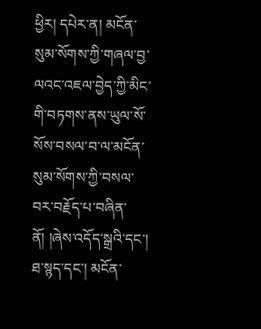ཕྱིར། དཔེར་ན། མངོན་སུམ་སོགས་ཀྱི་གཞལ་བྱ་ལའང་འཇལ་བྱེད་ཀྱི་མིང་གི་བཏགས་ནས་ཡུལ་སོ་སོས་བསལ་བ་ལ་མངོན་སུམ་སོགས་ཀྱི་བསལ་བར་བརྗོད་པ་བཞིན་ནོ། །ཞེས་འདོད་སྒྲའི་དང་། ཐ་སྙད་དང་། མངོན་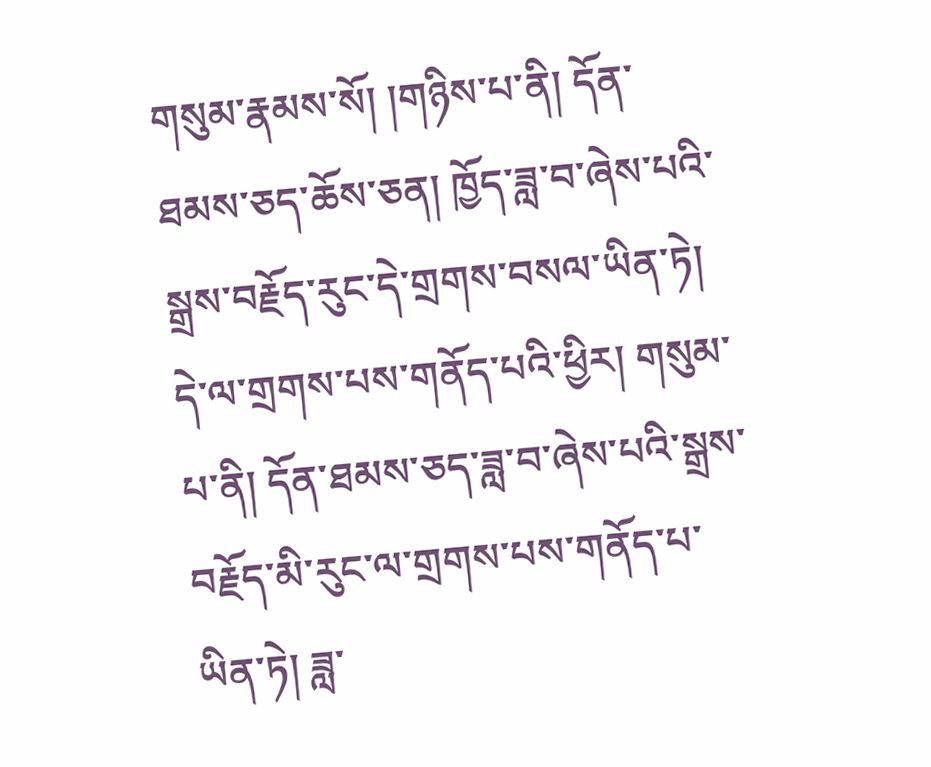གསུམ་རྣམས་སོ། །གཉིས་པ་ནི། དོན་ཐམས་ཅད་ཆོས་ཅན། ཁྱོད་ཟླ་བ་ཞེས་པའི་སྒྲས་བརྗོད་རུང་དེ་གྲགས་བསལ་ཡིན་ཏེ། དེ་ལ་གྲགས་པས་གནོད་པའི་ཕྱིར། གསུམ་པ་ནི། དོན་ཐམས་ཅད་ཟླ་བ་ཞེས་པའི་སྒྲས་བརྗོད་མི་རུང་ལ་གྲགས་པས་གནོད་པ་ཡིན་ཏེ། ཟླ་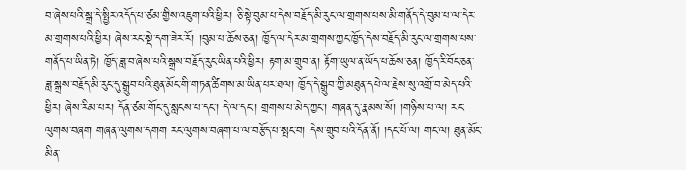བ་ཞེས་པའི་སྒྲ་དེ་སྤྱིར་འདོད་པ་ཙམ་གྱིས་འཇུག་པའི་ཕྱིར། ཅི་སྟེ་བུམ་པ་དེས་བརྗོད་མི་རུང་ལ་གྲགས་པས་མི་གནོད་དེ་བུམ་པ་ལ་དེར་མ་གྲགས་པའི་ཕྱིར། ཞེས་རང་སྡེ་དག་ཟེར་རོ། །བུམ་པ་ཆོས་ཅན། ཁྱོད་ལ་དེར་མ་གྲགས་ཀྱང་ཁྱོད་དེས་བརྗོད་མི་རུང་ལ་གྲགས་པས་གནོད་པ་ཡིན་ཏེ། ཁྱོད་ཟླ་བ་ཞེས་པའི་སྒྲས་བརྗོད་རུང་ཡིན་པའི་ཕྱིར། རྟག་མ་གྲུབ་ན། རྟོག་ཡུལ་ན་ཡོད་པ་ཆོས་ཅན། ཁྱོད་རི་བོང་ཅན་ཟླ་སྒྲས་བརྗོད་མི་རུང་དུ་སྒྲུབ་པའི་ཐུན་མོང་གི་གཏན་ཚིགས་མ་ཡིན་པར་ཐལ། ཁྱོད་དེ་སྒྲུབ་ཀྱི་མཐུན་དཔེ་ལ་རྗེས་སུ་འགྲོ་བ་མེད་པའི་ཕྱིར། ཞེས་རིམ་པར། དོན་ཙམ་གོང་དུ་སླངས་པ་དང་། དེ་ལ་དང་། གྲགས་པ་མེད་ཀྱང་། གཞན་དུ་རྣམས་སོ། །གཉིས་པ་ལ། རང་ལུགས་བཞག གཞན་ལུགས་དགག རང་ལུགས་བཞག་པ་ལ་བརྩོད་པ་སྤང་བ། དེས་གྲུབ་པའི་དོན་ནོ། །དང་པོ་ལ། གང་ལ། ཐུན་མོང་མིན་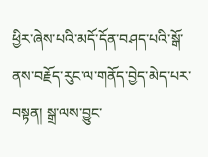ཕྱིར་ཞེས་པའི་མདོ་དོན་བཤད་པའི་སྒོ་ནས་བརྗོད་རུང་ལ་གནོད་བྱེད་མེད་པར་བསྟན། སྒྲ་ལས་བྱུང་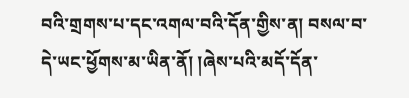བའི་གྲགས་པ་དང་འགལ་བའི་དོན་གྱིས་ན། བསལ་བ་དེ་ཡང་ཕྱོགས་མ་ཡིན་ནོ། །ཞེས་པའི་མདོ་དོན་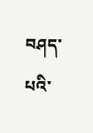བཤད་པའི་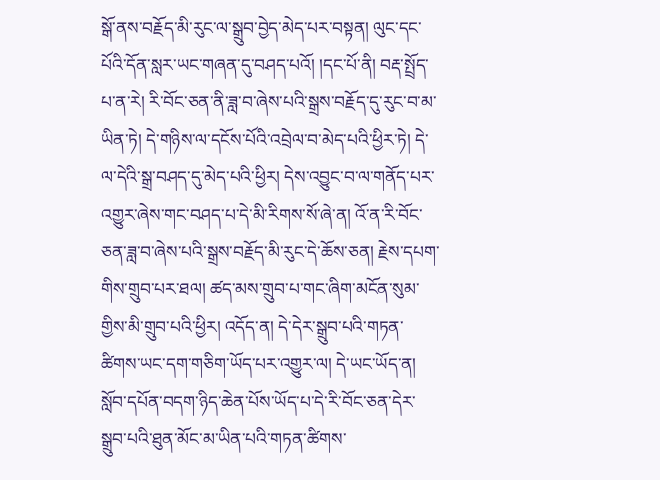སྒོ་ནས་བརྗོད་མི་རུང་ལ་སྒྲུབ་བྱེད་མེད་པར་བསྟན། ལུང་དང་པོའི་དོན་སླར་ཡང་གཞན་དུ་བཤད་པའོ། །དང་པོ་ནི། བརྡ་སྤྲོད་པ་ན་རེ། རི་བོང་ཅན་ནི་ཟླ་བ་ཞེས་པའི་སྒྲས་བརྗོད་དུ་རུང་བ་མ་ཡིན་ཏེ། དེ་གཉིས་ལ་དངོས་པོའི་འབྲེལ་བ་མེད་པའི་ཕྱིར་ཏེ། དེ་ལ་དེའི་སྒྲ་བཤད་དུ་མེད་པའི་ཕྱིར། དེས་འབྱུང་བ་ལ་གནོད་པར་འགྱུར་ཞེས་གང་བཤད་པ་དེ་མི་རིགས་སོ་ཞེ་ན། འོ་ན་རི་བོང་ཅན་ཟླ་བ་ཞེས་པའི་སྒྲས་བརྗོད་མི་རུང་དེ་ཆོས་ཅན། རྗེས་དཔག་གིས་གྲུབ་པར་ཐལ། ཚད་མས་གྲུབ་པ་གང་ཞིག་མངོན་སུམ་གྱིས་མི་གྲུབ་པའི་ཕྱིར། འདོད་ན། དེ་དེར་སྒྲུབ་པའི་གཏན་ཚིགས་ཡང་དག་གཅིག་ཡོད་པར་འགྱུར་ལ། དེ་ཡང་ཡོད་ན། སློབ་དཔོན་བདག་ཉིད་ཆེན་པོས་ཡོད་པ་དེ་རི་བོང་ཅན་དེར་སྒྲུབ་པའི་ཐུན་མོང་མ་ཡིན་པའི་གཏན་ཚིགས་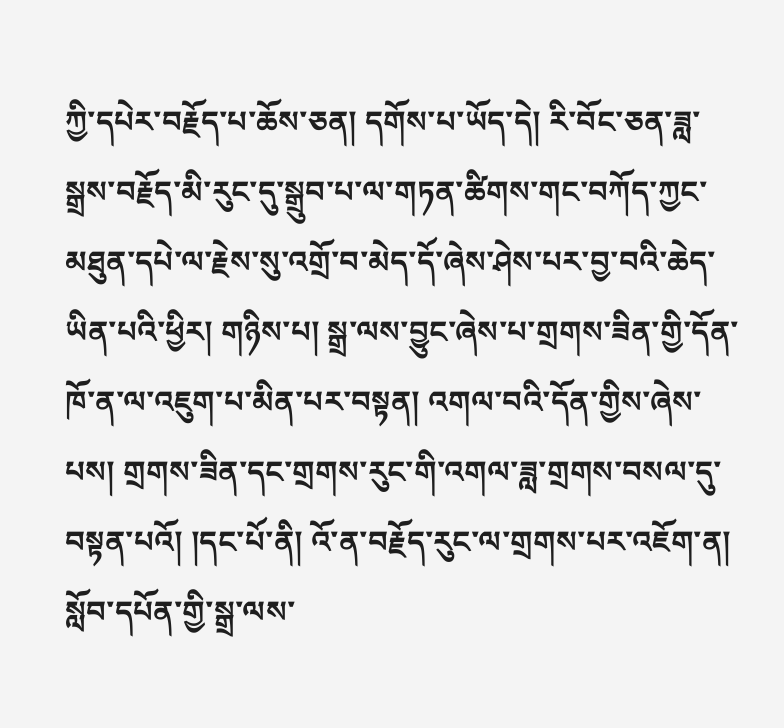ཀྱི་དཔེར་བརྗོད་པ་ཆོས་ཅན། དགོས་པ་ཡོད་དེ། རི་བོང་ཅན་ཟླ་སྒྲས་བརྗོད་མི་རུང་དུ་སྒྲུབ་པ་ལ་གཏན་ཚིགས་གང་བཀོད་ཀྱང་མཐུན་དཔེ་ལ་རྗེས་སུ་འགྲོ་བ་མེད་དོ་ཞེས་ཤེས་པར་བྱ་བའི་ཆེད་ཡིན་པའི་ཕྱིར། གཉིས་པ། སྒྲ་ལས་བྱུང་ཞེས་པ་གྲགས་ཟིན་གྱི་དོན་ཁོ་ན་ལ་འཇུག་པ་མིན་པར་བསྟན། འགལ་བའི་དོན་གྱིས་ཞེས་པས། གྲགས་ཟིན་དང་གྲགས་རུང་གི་འགལ་ཟླ་གྲགས་བསལ་དུ་བསྟན་པའོ། །དང་པོ་ནི། འོ་ན་བརྗོད་རུང་ལ་གྲགས་པར་འཇོག་ན། སློབ་དཔོན་གྱི་སྒྲ་ལས་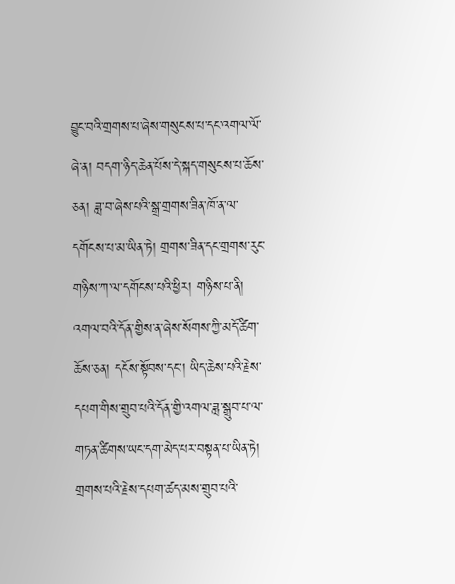བྱུང་བའི་གྲགས་པ་ཞེས་གསུངས་པ་དང་འགལ་ལོ་ཞེ་ན། བདག་ཉིད་ཆེན་པོས་དེ་སྐད་གསུངས་པ་ཆོས་ཅན། ཟླ་བ་ཞེས་པའི་སྒྲ་གྲགས་ཟིན་ཁོ་ན་ལ་དགོངས་པ་མ་ཡིན་ཏེ། གྲགས་ཟིན་དང་གྲགས་རུང་གཉིས་ཀ་ལ་དགོངས་པའི་ཕྱིར། གཉིས་པ་ནི། འགལ་བའི་དོན་གྱིས་ན་ཞེས་སོགས་ཀྱི་མདོ་ཚིག་ཆོས་ཅན། དངོས་སྟོབས་དང་། ཡིད་ཆེས་པའི་རྗེས་དཔག་གིས་གྲུབ་པའི་དོན་གྱི་འགལ་ཟླ་སྒྲུབ་པ་ལ་གཏན་ཚིགས་ཡང་དག་མེད་པར་བསྟན་པ་ཡིན་ཏེ། གྲགས་པའི་རྗེས་དཔག་ཚད་མས་གྲུབ་པའི་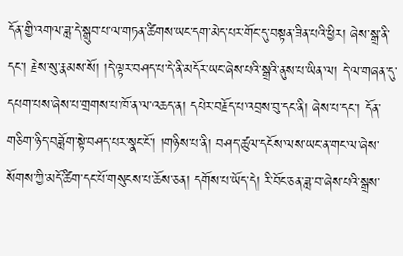དོན་གྱི་འགལ་ཟླ་དེ་སྒྲུབ་པ་ལ་གཏན་ཚིགས་ཡང་དག་མེད་པར་གོང་དུ་བསྟན་ཟིན་པའི་ཕྱིར། ཞེས་སྒྲ་ནི་དང་། རྗེས་སུ་རྣམས་སོ། །དེ་ལྟར་བཤད་པ་དེ་ནི་མདོར་ཡང་ཞེས་པའི་སྒྲའི་ནུས་པ་ཡིན་ལ། དེ་ལ་གཞན་དུ་དཔག་པས་ཞེས་པ་གྲགས་པ་ཁོ་ན་ལ་འཆད་ན། དཔེར་བརྗོད་པ་འབྲས་བུ་དང་ནི། ཞེས་པ་དང་། དོན་གཅིག་ཉིད་བཟློག་སྟེ་བཤད་པར་སྣང་ངོ་། །གཉིས་པ་ནི། བཤད་ཚུལ་དངོས་ལས་ཡང་ན་གང་ལ་ཞེས་སོགས་ཀྱི་མདོ་ཚིག་དང་པོ་གསུངས་པ་ཆོས་ཅན། དགོས་པ་ཡོད་དེ། རི་བོང་ཅན་ཟླ་བ་ཞེས་པའི་སྒྲས་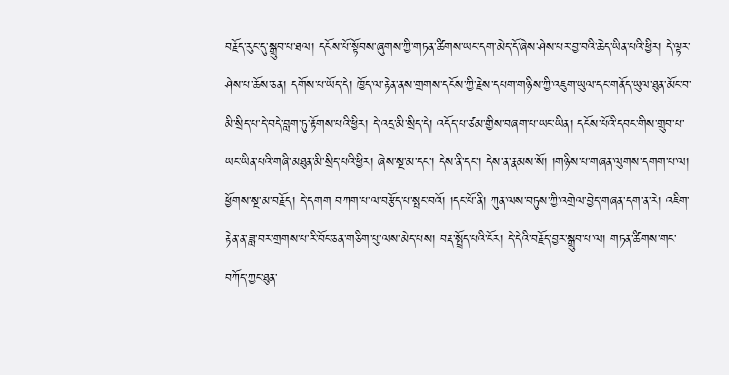བརྗོད་རུང་དུ་སྒྲུབ་པ་ཐལ། དངོས་པོ་སྟོབས་ཞུགས་ཀྱི་གཏན་ཚིགས་ཡང་དག་མེད་དོ་ཞེས་ཤེས་པར་བྱ་བའི་ཆེད་ཡིན་པའི་ཕྱིར། དེ་ལྟར་ཤེས་པ་ཆོས་ཅན། དགོས་པ་ཡོད་དེ། ཁྱོད་ལ་རྟེན་ནས་གྲགས་དངོས་ཀྱི་རྗེས་དཔག་གཉིས་ཀྱི་འཇུག་ཡུལ་དང་གནོད་ཡུལ་ཐུན་མོང་བ་མི་སྲིད་པ་དེ་བདེ་བླག་ཏུ་རྟོགས་པའི་ཕྱིར། དེ་འདྲ་མི་སྲིད་དེ། འདོད་པ་ཙམ་གྱིས་བཞག་པ་ཡང་ཡིན། དངོས་པོའི་དབང་གིས་གྲུབ་པ་ཡང་ཡིན་པའི་གཞི་མཐུན་མི་སྲིད་པའི་ཕྱིར། ཞེས་སྔ་མ་དང་། དེས་ནི་དང་། དེས་ན་རྣམས་སོ། །གཉིས་པ་གཞན་ལུགས་དགག་པ་ལ། ཕྱོགས་སྔ་མ་བརྗོད། དེ་དགག བཀག་པ་ལ་བརྩོད་པ་སྤང་བའོ། །དང་པོ་ནི། ཀུན་ལས་བཏུས་ཀྱི་འགྲེལ་བྱེད་གཞན་དག་ན་རེ། འཇིག་རྟེན་ན་ཟླ་བར་གྲགས་པ་རི་བོང་ཅན་གཅིག་པུ་ལས་མེད་པས། བརྡ་སྤྲོད་པའི་ངོར། དེ་དེའི་བརྗོད་བྱར་སྒྲུབ་པ་ལ། གཏན་ཚིགས་གང་བཀོད་ཀྱང་ཐུན་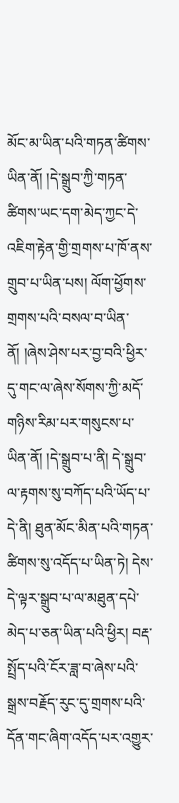མོང་མ་ཡིན་པའི་གཏན་ཚིགས་ཡིན་ནོ། །དེ་སྒྲུབ་ཀྱི་གཏན་ཚིགས་ཡང་དག་མེད་ཀྱང་དེ་འཇིག་རྟེན་གྱི་གྲགས་པ་ཁོ་ནས་གྲུབ་པ་ཡིན་པས། ལོག་ཕྱོགས་གྲགས་པའི་བསལ་བ་ཡིན་ནོ། །ཞེས་ཤེས་པར་བྱ་བའི་ཕྱིར་དུ་གང་ལ་ཞེས་སོགས་ཀྱི་མདོ་གཉིས་རིམ་པར་གསུངས་པ་ཡིན་ནོ། །དེ་སྒྲུབ་པ་ནི། དེ་སྒྲུབ་ལ་རྟགས་སུ་བཀོད་པའི་ཡོད་པ་དེ་ནི། ཐུན་མོང་མིན་པའི་གཏན་ཚིགས་སུ་འདོད་པ་ཡིན་ཏེ། དེས་དེ་ལྟར་སྒྲུབ་པ་ལ་མཐུན་དཔེ་མེད་པ་ཅན་ཡིན་པའི་ཕྱིར། བརྡ་སྤྲོད་པའི་ངོར་ཟླ་བ་ཞེས་པའི་སྒྲས་བརྗོད་རུང་དུ་གྲགས་པའི་དོན་གང་ཞིག་འདོད་པར་འགྱུར་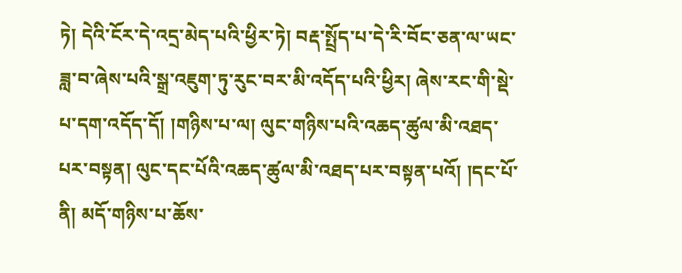ཏེ། དེའི་ངོར་དེ་འདྲ་མེད་པའི་ཕྱིར་ཏེ། བརྡ་སྤྲོད་པ་དེ་རི་བོང་ཅན་ལ་ཡང་ཟླ་བ་ཞེས་པའི་སྒྲ་འཇུག་ཏུ་རུང་བར་མི་འདོད་པའི་ཕྱིར། ཞེས་རང་གི་སྡེ་པ་དག་འདོད་དོ། །གཉིས་པ་ལ། ལུང་གཉིས་པའི་འཆད་ཚུལ་མི་འཐད་པར་བསྟན། ལུང་དང་པོའི་འཆད་ཚུལ་མི་འཐད་པར་བསྟན་པའོ། །དང་པོ་ནི། མདོ་གཉིས་པ་ཆོས་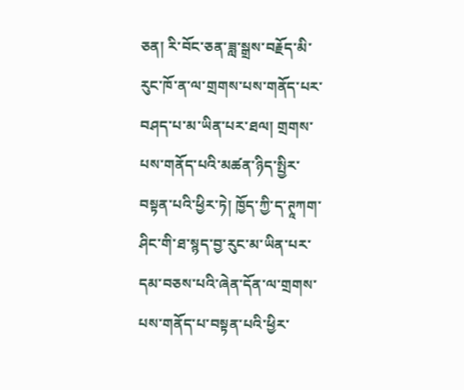ཅན། རི་བོང་ཅན་ཟླ་སྒྲས་བརྗོད་མི་རུང་ཁོ་ན་ལ་གྲགས་པས་གནོད་པར་བཤད་པ་མ་ཡིན་པར་ཐལ། གྲགས་པས་གནོད་པའི་མཚན་ཉིད་སྤྱིར་བསྟན་པའི་ཕྱིར་ཏེ། ཁྱོད་ཀྱི་ད་ཊཱཀག་ཤིང་གི་ཐ་སྙད་བྱ་རུང་མ་ཡིན་པར་དམ་བཅས་པའི་ཞེན་དོན་ལ་གྲགས་པས་གནོད་པ་བསྟན་པའི་ཕྱིར་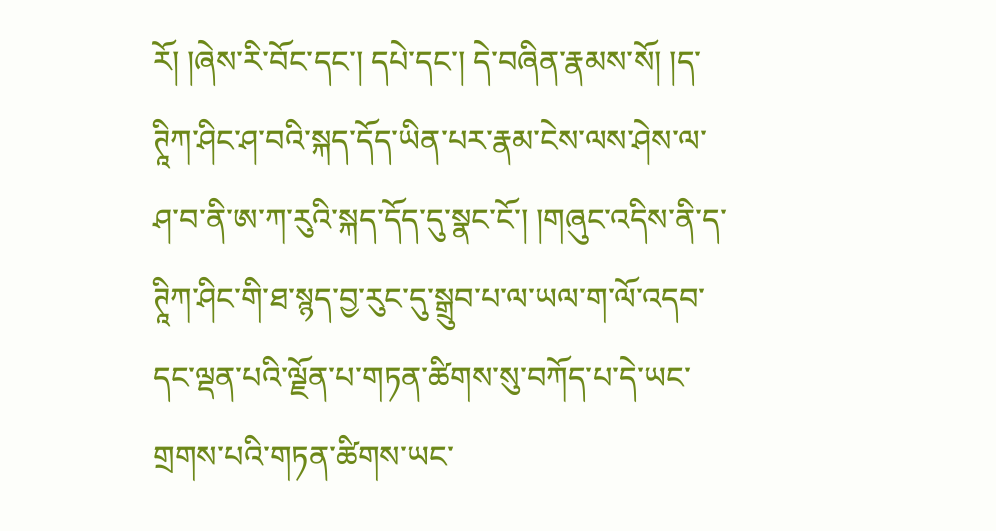རོ། །ཞེས་རི་བོང་དང་། དཔེ་དང་། དེ་བཞིན་རྣམས་སོ། །ད་ཊཱིཀ་ཤིང་ཤ་བའི་སྐད་དོད་ཡིན་པར་རྣམ་ངེས་ལས་ཤེས་ལ་ཤ་བ་ནི་ཨ་ཀ་རུའི་སྐད་དོད་དུ་སྣང་ངོ་། །གཞུང་འདིས་ནི་ད་ཊཱིཀ་ཤིང་གི་ཐ་སྙད་བྱ་རུང་དུ་སྒྲུབ་པ་ལ་ཡལ་ག་ལོ་འདབ་དང་ལྡན་པའི་ལྗོན་པ་གཏན་ཚིགས་སུ་བཀོད་པ་དེ་ཡང་གྲགས་པའི་གཏན་ཚིགས་ཡང་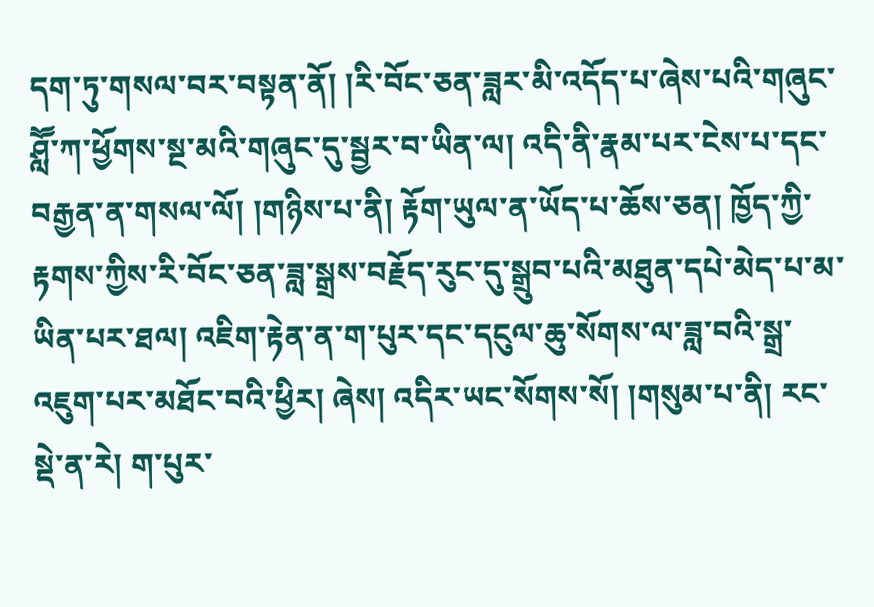དག་ཏུ་གསལ་བར་བསྟན་ནོ། །རི་བོང་ཅན་ཟླར་མི་འདོད་པ་ཞེས་པའི་གཞུང་ཤླཽ་ཀ་ཕྱོགས་སྔ་མའི་གཞུང་དུ་སྦྱར་བ་ཡིན་ལ། འདི་ནི་རྣམ་པར་ངེས་པ་དང་བརྒྱན་ན་གསལ་ལོ། །གཉིས་པ་ནི། རྟོག་ཡུལ་ན་ཡོད་པ་ཆོས་ཅན། ཁྱོད་ཀྱི་རྟགས་ཀྱིས་རི་བོང་ཅན་ཟླ་སྒྲས་བརྗོད་རུང་དུ་སྒྲུབ་པའི་མཐུན་དཔེ་མེད་པ་མ་ཡིན་པར་ཐལ། འཇིག་རྟེན་ན་ག་པུར་དང་དངུལ་ཆུ་སོགས་ལ་ཟླ་བའི་སྒྲ་འཇུག་པར་མཐོང་བའི་ཕྱིར། ཞེས། འདིར་ཡང་སོགས་སོ། །གསུམ་པ་ནི། རང་སྡེ་ན་རེ། ག་པུར་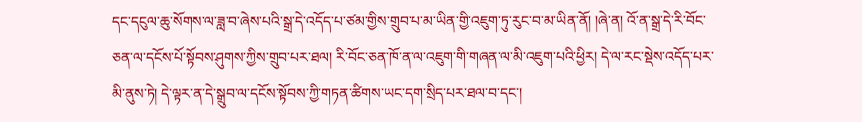དང་དངུལ་ཆུ་སོགས་ལ་ཟླ་བ་ཞེས་པའི་སྒྲ་དེ་འདོད་པ་ཙམ་གྱིས་གྲུབ་པ་མ་ཡིན་གྱི་འཇུག་ཏུ་རུང་བ་མ་ཡིན་ནོ། །ཞེ་ན། འོ་ན་སྒྲ་དེ་རི་བོང་ཅན་ལ་དངོས་པོ་སྟོབས་ཤུགས་ཀྱིས་གྲུབ་པར་ཐལ། རི་བོང་ཅན་ཁོ་ན་ལ་འཇུག་གི་གཞན་ལ་མི་འཇུག་པའི་ཕྱིར། དེ་ལ་རང་སྡེས་འདོད་པར་མི་ནུས་ཏེ། དེ་ལྟར་ན་དེ་སྒྲུབ་ལ་དངོས་སྟོབས་ཀྱི་གཏན་ཚིགས་ཡང་དག་སྲིད་པར་ཐལ་བ་དང་།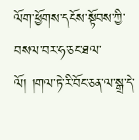ལོག་ཕྱོགས་དངོས་སྟོབས་ཀྱི་བསལ་བར་ཧ་ཅང་ཐལ་ལོ། །གལ་ཏེ་རི་བོང་ཅན་ལ་སྒྲ་དེ་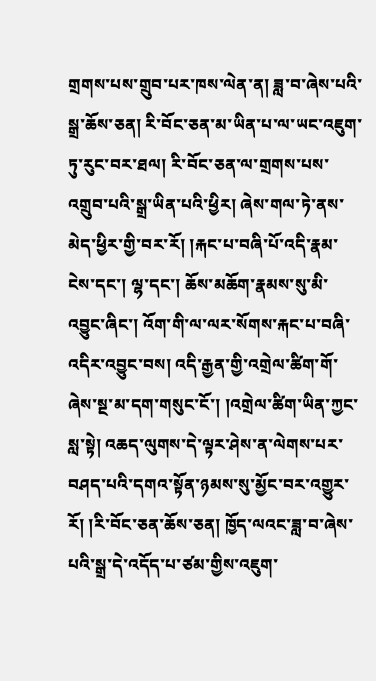གྲགས་པས་གྲུབ་པར་ཁས་ལེན་ན། ཟླ་བ་ཞེས་པའི་སྒྲ་ཆོས་ཅན། རི་བོང་ཅན་མ་ཡིན་པ་ལ་ཡང་འཇུག་ཏུ་རུང་བར་ཐལ། རི་བོང་ཅན་ལ་གྲགས་པས་འགྲུབ་པའི་སྒྲ་ཡིན་པའི་ཕྱིར། ཞེས་གལ་ཏེ་ནས་མེད་ཕྱིར་གྱི་བར་རོ། །རྐང་པ་བཞི་པོ་འདི་རྣམ་ངེས་དང་། ལྷ་དང་། ཆོས་མཆོག་རྣམས་སུ་མི་འབྱུང་ཞིང་། འོག་གི་ལ་ལར་སོགས་རྐང་པ་བཞི་འདིར་འབྱུང་བས། འདི་རྒྱན་གྱི་འགྲེལ་ཚིག་གོ་ཞེས་སྔ་མ་དག་གསུང་ངོ་། །འགྲེལ་ཚིག་ཡིན་ཀྱང་སླ་སྟེ། འཆད་ལུགས་དེ་ལྟར་ཤེས་ན་ལེགས་པར་བཤད་པའི་དགའ་སྟོན་ཉམས་སུ་མྱོང་བར་འགྱུར་རོ། །རི་བོང་ཅན་ཆོས་ཅན། ཁྱོད་ལའང་ཟླ་བ་ཞེས་པའི་སྒྲ་དེ་འདོད་པ་ཙམ་གྱིས་འཇུག་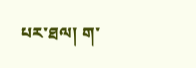པར་ཐལ། ག་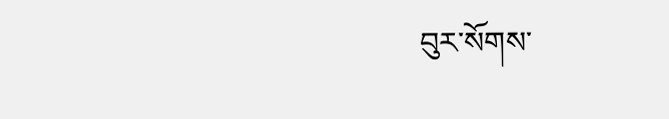བུར་སོགས་